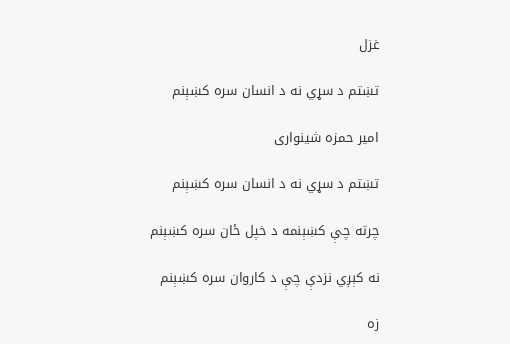غزل

تښتم د سړي نه د انسان سره کښېنم

امیر حمزه شینواری

تښتم د سړي نه د انسان سره کښېنم

چرته چې کښېنمه د خپل ځان سره کښېنم

نه کېږي نزدې چې د کاروان سره کښېنم

زه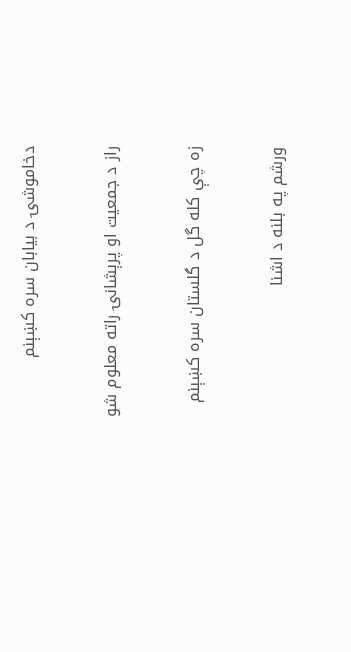دخاموشۍ د بيابان سره کښېنم

راز د جمعيت او پرېشانۍ راته معلوم شو

زه چې کله گل د گلستان سره کښېنم

ورشم په بلنه د اشنا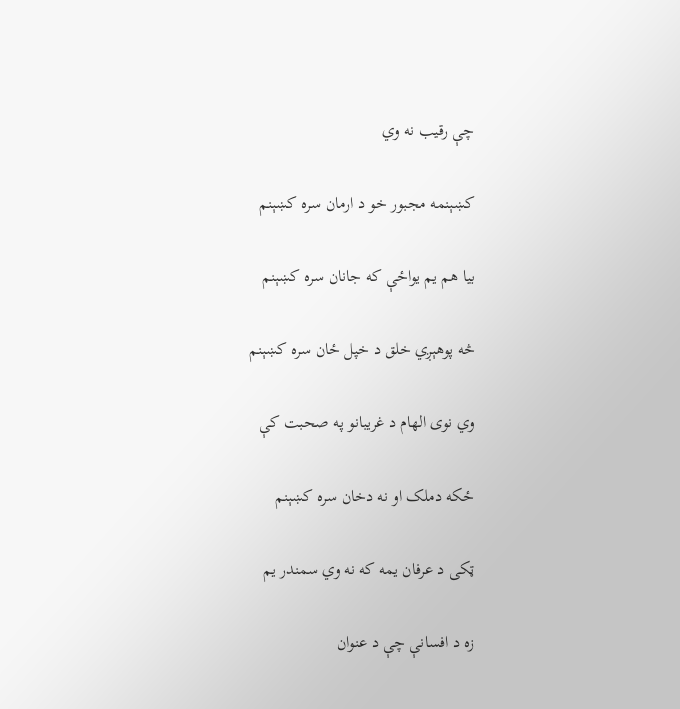چې رقيب نه وي

کښېنمه مجبور خو د ارمان سره کښېنم

بيا هم يم يواځې که جانان سره کښېنم

څه پوهېږي خلق د خپل ځان سره کښېنم

وي نوی الهام د غريبانو په صحبت کې

ځکه دملک او نه دخان سره کښېنم

ټکی د عرفان يمه که نه وي سمندر يم

زه د افسانې چې د عنوان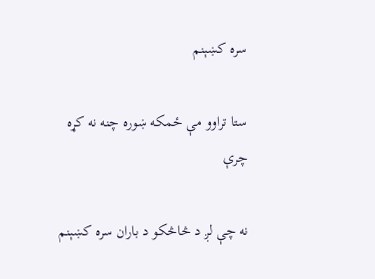سره کښېنم

ستا تراوو مې ځمکه ښوره چنه نه کړه چرې

نه چې لږ د څاڅکو د باران سره کښېنم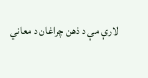لارې مې د ذهن چراغان د معاني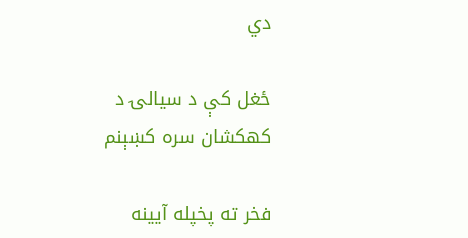دي

ځغل کې د سيالۍ د کهکشان سره کښېنم

فخر ته پخپله آيينه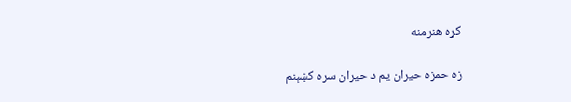کړه هنرمنه

زه حمزه حيران يم د حيران سره کښېنم